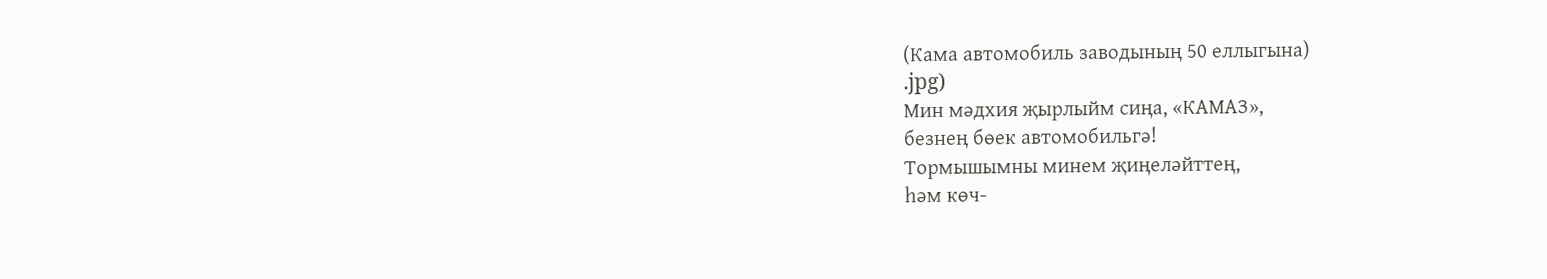(Кама автомобиль заводының 50 еллыгына)
.jpg)
Мин мәдхия җырлыйм сиңа, «КАМАЗ»,
безнең бөек автомобильгә!
Тормышымны минем җиңеләйттең,
һәм көч-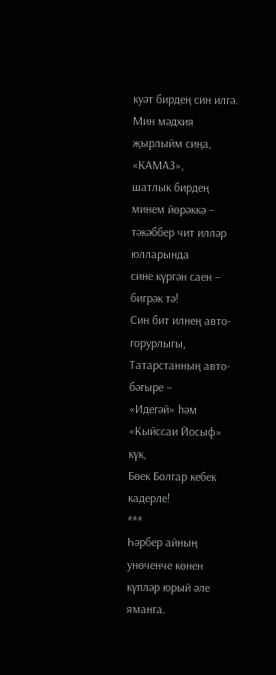куәт бирдең син илгә.
Мин мәдхия җырлыйм сиңа, «КАМАЗ»,
шатлык бирдең минем йөрәккә –
тәкәббер чит илләр юлларында
сине күргән саен – бигрәк тә!
Син бит илнең авто-горурлыгы,
Татарстанның авто-бәгыре –
«Идегәй» һәм «Кыйссаи Йосыф» күк,
Бөек Болгар кебек кадерле!
***
Һәрбер айның унөченче көнен
күпләр юрый әле яманга.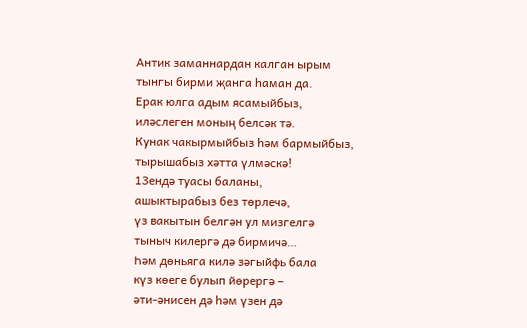Антик заманнардан калган ырым
тынгы бирми җанга һаман да.
Ерак юлга адым ясамыйбыз,
иләслеген моның белсәк тә.
Кунак чакырмыйбыз һәм бармыйбыз,
тырышабыз хәтта үлмәскә!
13ендә туасы баланы,
ашыктырабыз без төрлечә,
үз вакытын белгән ул мизгелгә
тыныч килергә дә бирмичә…
Һәм дөньяга килә зәгыйфь бала
күз көеге булып йөрергә –
әти-әнисен дә һәм үзен дә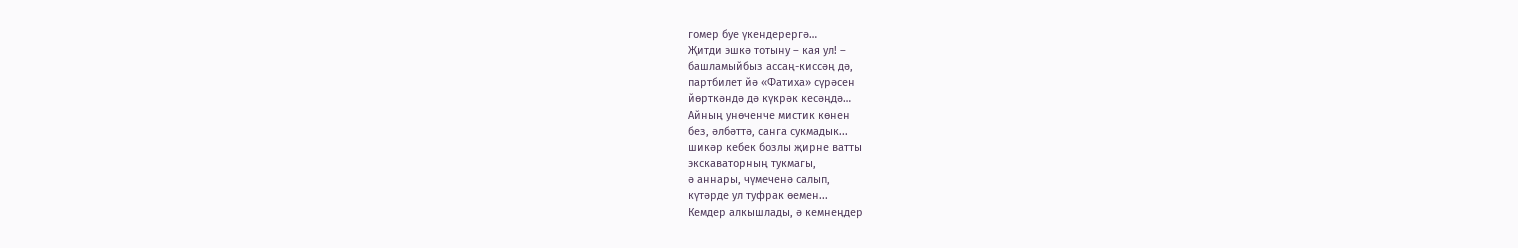гомер буе үкендерергә…
Җитди эшкә тотыну – кая ул! –
башламыйбыз ассаң-киссәң дә,
партбилет йә «Фатиха» сүрәсен
йөрткәндә дә күкрәк кесәңдә…
Айның унөченче мистик көнен
без, әлбәттә, санга сукмадык...
шикәр кебек бозлы җирне ватты
экскаваторның тукмагы,
ә аннары, чүмеченә салып,
күтәрде ул туфрак өемен...
Кемдер алкышлады, ә кемнеңдер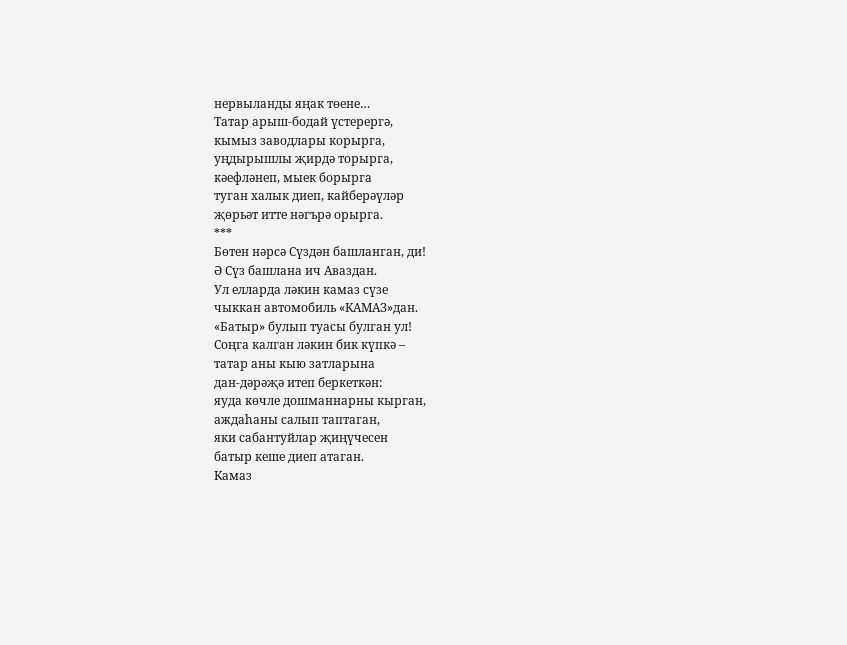нервыланды яңак төене…
Татар арыш-бодай үстерергә,
кымыз заводлары корырга,
уңдырышлы җирдә торырга,
кәефләнеп, мыек борырга
туган халык диеп, кайберәүләр
җөрьәт итте нәгърә орырга.
***
Бөтен нәрсә Сүздән башланган, ди!
Ә Сүз башлана ич Аваздан.
Ул елларда ләкин камаз сүзе
чыккан автомобиль «КАМАЗ»дан.
«Батыр» булып туасы булган ул!
Соңга калган ләкин бик күпкә –
татар аны кыю затларына
дан-дәрәҗә итеп беркеткән:
яуда көчле дошманнарны кырган,
аждаһаны салып таптаган,
яки сабантуйлар җиңүчесен
батыр кеше диеп атаган.
Камаз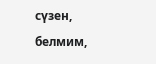сүзен, белмим,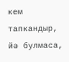кем тапкандыр,
йә булмаса,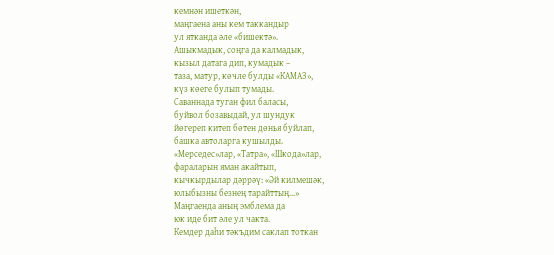кемнән ишеткән,
маңгаена аны кем таккандыр
ул ятканда әле «бишектә».
Ашыкмадык, соңга да калмадык,
кызыл датага дип, кумадык –
таза, матур, көчле булды «КАМАЗ»,
күз көеге булып тумады.
Саваннада туган фил баласы,
буйвол бозавыдай, ул шундук
йөгереп китеп бөтен дөнья буйлап,
башка автоларга кушылды.
«Мерседес»лар, «Татра», «Шкода»лар,
фараларын яман акайтып,
кычкырдылар дәррәү: «Әй килмешәк,
юлыбызны безнең тарайттың...»
Маңгаенда аның эмблема да
юк иде бит әле ул чакта.
Кемдер даһи тәкъдим саклап тоткан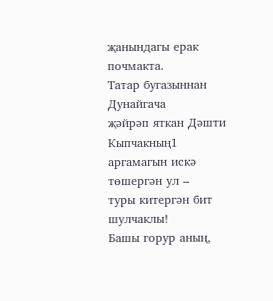җанындагы ерак почмакта.
Татар бугазыннан Дунайгача
җәйрәп яткан Дәшти Кыпчакның1
аргамагын искә төшергән ул –
туры китергән бит шулчаклы!
Башы горур аның,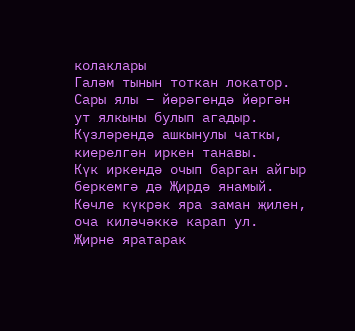колаклары
Галәм тынын тоткан локатор.
Сары ялы – йөрәгендә йөргән
ут ялкыны булып агадыр.
Күзләрендә ашкынулы чаткы,
киерелгән иркен танавы.
Күк иркендә очып барган айгыр
беркемгә дә Җирдә янамый.
Көчле күкрәк яра заман җилен,
оча киләчәккә карап ул.
Җирне яратарак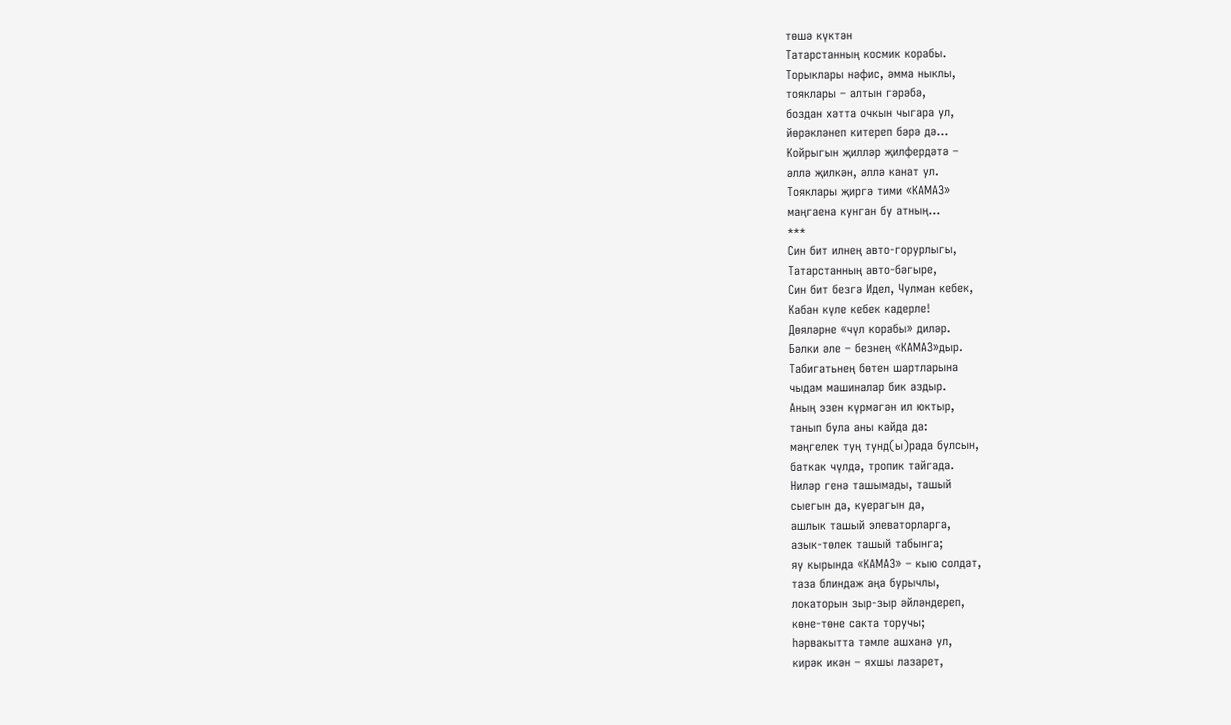төшә күктән
Татарстанның космик корабы.
Торыклары нәфис, әмма ныклы,
тояклары – алтын гәрәбә,
боздан хәтта очкын чыгара ул,
йөрәкләнеп китереп бәрә дә...
Койрыгын җилләр җилфердәтә –
әллә җилкән, әллә канат ул.
Тояклары җиргә тими «КАМАЗ»
маңгаена кунган бу атның...
***
Син бит илнең авто-горурлыгы,
Татарстанның авто-бәгыре,
Син бит безгә Идел, Чулман кебек,
Кабан күле кебек кадерле!
Дөяләрне «чүл корабы» диләр.
Бәлки әле – безнең «КАМАЗ»дыр.
Табигатьнең бөтен шартларына
чыдам машиналар бик аздыр.
Аның эзен күрмәгән ил юктыр,
танып була аны кайда да:
мәңгелек туң тунд(ы)рада булсын,
баткак чүлдә, тропик тайгада.
Ниләр генә ташымады, ташый
сыегын да, куерагын да,
ашлык ташый элеваторларга,
азык-төлек ташый табынга;
яу кырында «КАМАЗ» – кыю солдат,
таза блиндаж аңа бурычлы,
локаторын зыр-зыр әйләндереп,
көне-төне сакта торучы;
һәрвакытта тәмле ашханә ул,
кирәк икән – яхшы лазарет,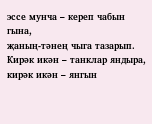эссе мунча – кереп чабын гына,
җаның-тәнең чыга тазарып.
Кирәк икән – танклар яндыра,
кирәк икән – янгын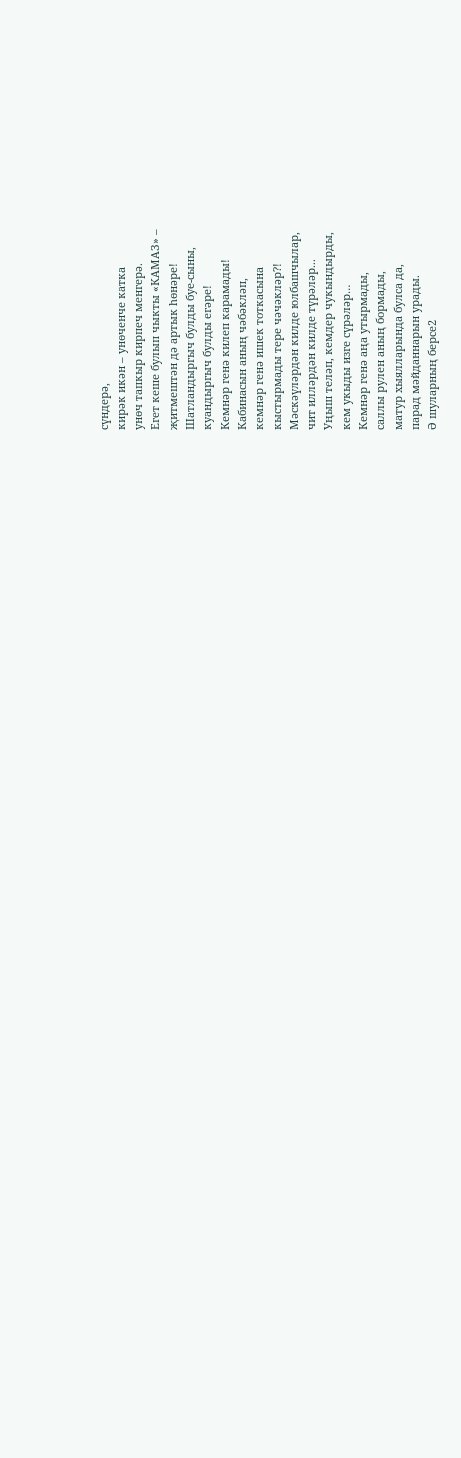сүндерә,
кирәк икән – унөченче катка
унөч тапкыр кирпеч менгерә.
Егет кеше булып чыкты «КАМАЗ» –
җитмештән дә артык һөнәре!
Шатландыргыч булды буе-сыны,
куандыргыч булды егәре!
Кемнәр генә килеп карамады!
Кабинасын аның чәбәкләп,
кемнәр генә ишек тоткасына
кыстырмады тере чәчәкләр?!
Мәскәүләрдән килде юлбашчылар,
чит илләрдән килде түрәләр...
Уңыш теләп, кемдер чукындырды,
кем укыды изге сүрәләр…
Кемнәр генә аңа утырмады,
саллы рулен аның бормады,
матур хыялларында булса да,
парад мәйданнарын урады.
Ә шуларның берсе2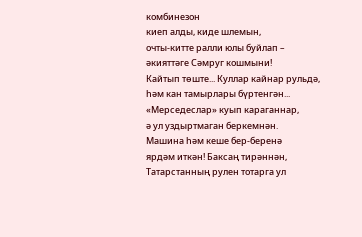комбинезон
киеп алды, киде шлемын,
очты-китте ралли юлы буйлап –
әкияттәге Сәмруг кошмыни!
Кайтып төште... Куллар кайнар рульдә,
һәм кан тамырлары бүртенгән...
«Мерседеслар» куып караганнар,
ә ул уздыртмаган беркемнән.
Машина һәм кеше бер-беренә
ярдәм иткән! Баксаң тирәннән,
Татарстанның рулен тотарга ул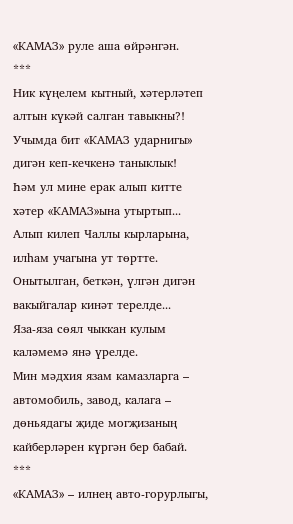«КАМАЗ» руле аша өйрәнгән.
***
Ник күңелем кытный, хәтерләтеп
алтын күкәй салган тавыкны?!
Учымда бит «КАМАЗ ударнигы»
дигән кеп-кечкенә таныклык!
Һәм ул мине ерак алып китте
хәтер «КАМАЗ»ына утыртып...
Алып килеп Чаллы кырларына,
илһам учагына ут төртте.
Онытылган, беткән, үлгән дигән
вакыйгалар кинәт терелде...
Яза-яза сөял чыккан кулым
каләмемә янә үрелде.
Мин мәдхия язам камазларга –
автомобиль, завод, калага –
дөньядагы җиде могҗизаның
кайберләрен күргән бер бабай.
***
«КАМАЗ» – илнең авто-горурлыгы,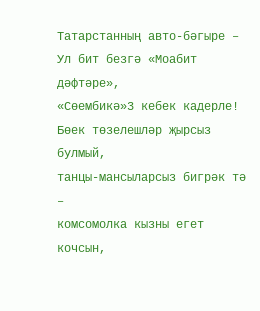Татарстанның авто-бәгыре –
Ул бит безгә «Моабит дәфтәре»,
«Сөембикә»3 кебек кадерле!
Бөек төзелешләр җырсыз булмый,
танцы-мансыларсыз бигрәк тә –
комсомолка кызны егет кочсын,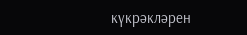күкрәкләрен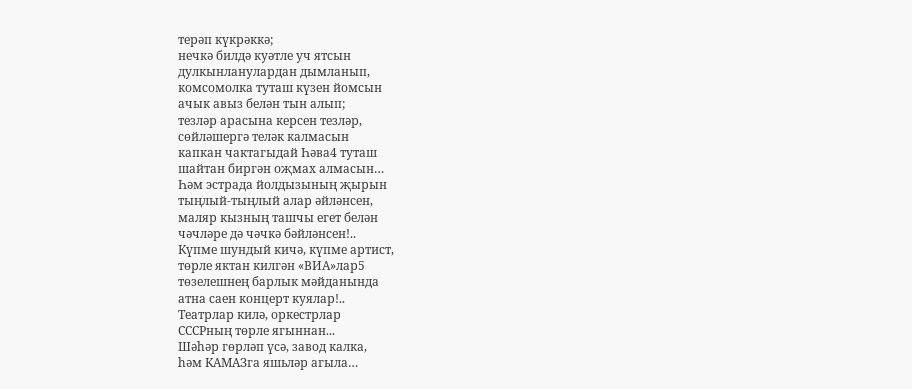терәп күкрәккә;
нечкә билдә куәтле уч ятсын
дулкынланулардан дымланып,
комсомолка туташ күзен йомсын
ачык авыз белән тын алып;
тезләр арасына керсен тезләр,
сөйләшергә теләк калмасын
капкан чактагыдай Һәва4 туташ
шайтан биргән оҗмах алмасын…
Һәм эстрада йолдызының җырын
тыңлый-тыңлый алар әйләнсен,
маляр кызның ташчы егет белән
чәчләре дә чәчкә бәйләнсен!..
Күпме шундый кичә, күпме артист,
төрле яктан килгән «ВИА»лар5
төзелешнең барлык мәйданында
атна саен концерт куялар!..
Театрлар килә, оркестрлар
СССРның төрле ягыннан...
Шәһәр гөрләп үсә, завод калка,
һәм КАМАЗга яшьләр агыла…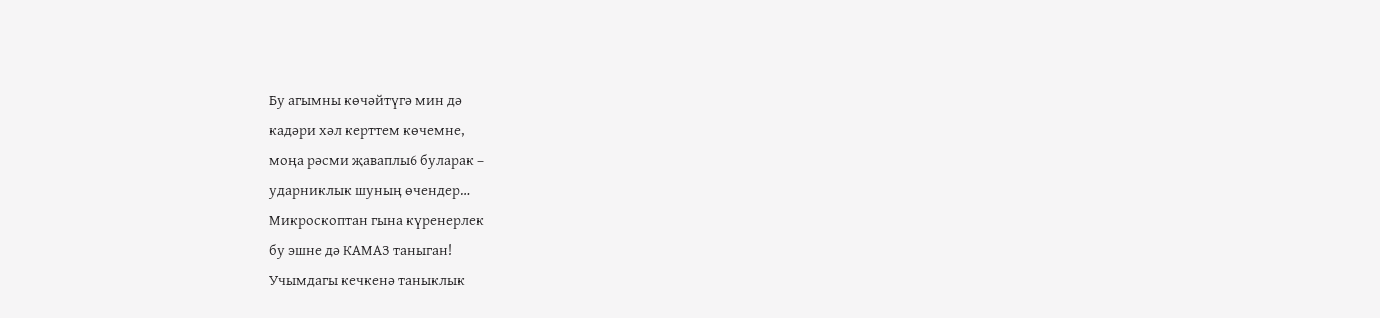Бу агымны көчәйтүгә мин дә
кадәри хәл керттем көчемне,
моңа рәсми җаваплы6 буларак –
ударниклык шуның өчендер…
Микроскоптан гына күренерлек
бу эшне дә КАМАЗ таныган!
Учымдагы кечкенә таныклык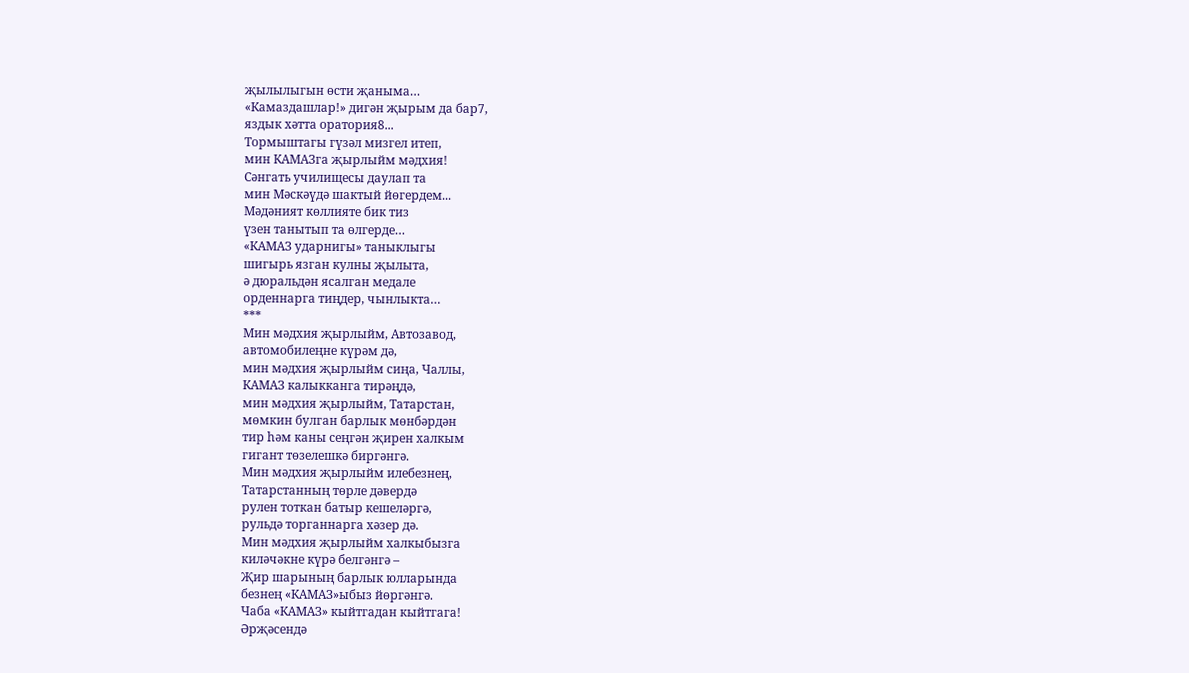җылылыгын өсти җаныма…
«Камаздашлар!» дигән җырым да бар7,
яздык хәтта оратория8...
Тормыштагы гүзәл мизгел итеп,
мин КАМАЗга җырлыйм мәдхия!
Сәнгать училищесы даулап та
мин Мәскәүдә шактый йөгердем...
Мәдәният көллияте бик тиз
үзен танытып та өлгерде…
«КАМАЗ ударнигы» таныклыгы
шигырь язган кулны җылыта,
ә дюральдән ясалган медале
орденнарга тиңдер, чынлыкта…
***
Мин мәдхия җырлыйм, Автозавод,
автомобилеңне күрәм дә,
мин мәдхия җырлыйм сиңа, Чаллы,
КАМАЗ калыкканга тирәңдә,
мин мәдхия җырлыйм, Татарстан,
мөмкин булган барлык мөнбәрдән
тир һәм каны сеңгән җирен халкым
гигант төзелешкә биргәнгә.
Мин мәдхия җырлыйм илебезнең,
Татарстанның төрле дәвердә
рулен тоткан батыр кешеләргә,
рульдә торганнарга хәзер дә.
Мин мәдхия җырлыйм халкыбызга
киләчәкне күрә белгәнгә –
Җир шарының барлык юлларында
безнең «КАМАЗ»ыбыз йөргәнгә.
Чаба «КАМАЗ» кыйтгадан кыйтгага!
Әрҗәсендә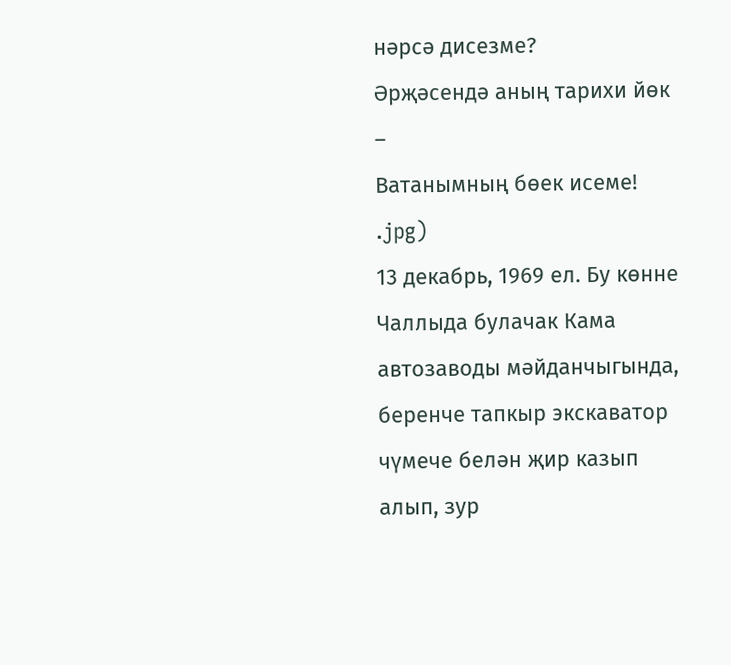нәрсә дисезме?
Әрҗәсендә аның тарихи йөк –
Ватанымның бөек исеме!
.jpg)
13 декабрь, 1969 ел. Бу көнне Чаллыда булачак Кама автозаводы мәйданчыгында, беренче тапкыр экскаватор чүмече белән җир казып алып, зур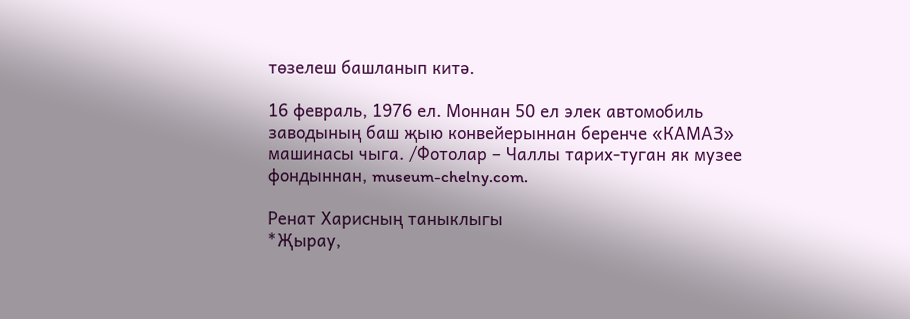төзелеш башланып китә.

16 февраль, 1976 ел. Моннан 50 ел элек автомобиль
заводының баш җыю конвейерыннан беренче «КАМАЗ» машинасы чыга. /Фотолар – Чаллы тарих-туган як музее фондыннан, museum-chelny.com.

Ренат Харисның таныклыгы
*Җырау,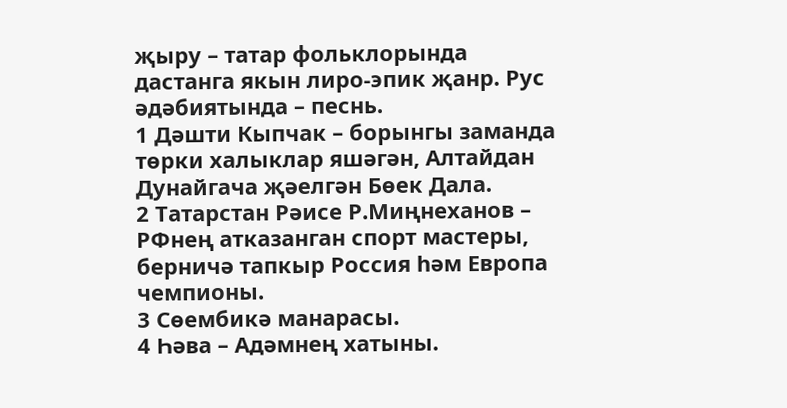җыру – татар фольклорында дастанга якын лиро-эпик җанр. Рус әдәбиятында – песнь.
1 Дәшти Кыпчак – борынгы заманда төрки халыклар яшәгән, Алтайдан
Дунайгача җәелгән Бөек Дала.
2 Татарстан Рәисе Р.Миңнеханов – РФнең атказанган спорт мастеры, берничә тапкыр Россия һәм Европа чемпионы.
3 Сөембикә манарасы.
4 Һәва – Адәмнең хатыны.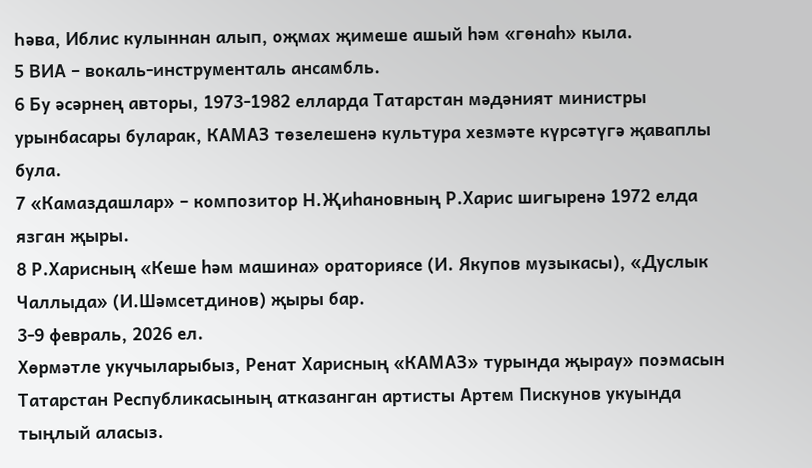Һәва, Иблис кулыннан алып, оҗмах җимеше ашый һәм «гөнаһ» кыла.
5 ВИА – вокаль-инструменталь ансамбль.
6 Бу әсәрнең авторы, 1973-1982 елларда Татарстан мәдәният министры урынбасары буларак, КАМАЗ төзелешенә культура хезмәте күрсәтүгә җаваплы була.
7 «Камаздашлар» – композитор Н.Җиһановның Р.Харис шигыренә 1972 елда язган җыры.
8 Р.Харисның «Кеше һәм машина» ораториясе (И. Якупов музыкасы), «Дуслык Чаллыда» (И.Шәмсетдинов) җыры бар.
3-9 февраль, 2026 ел.
Хөрмәтле укучыларыбыз, Ренат Харисның «КАМАЗ» турында җырау» поэмасын Татарстан Республикасының атказанган артисты Артем Пискунов укуында тыңлый аласыз.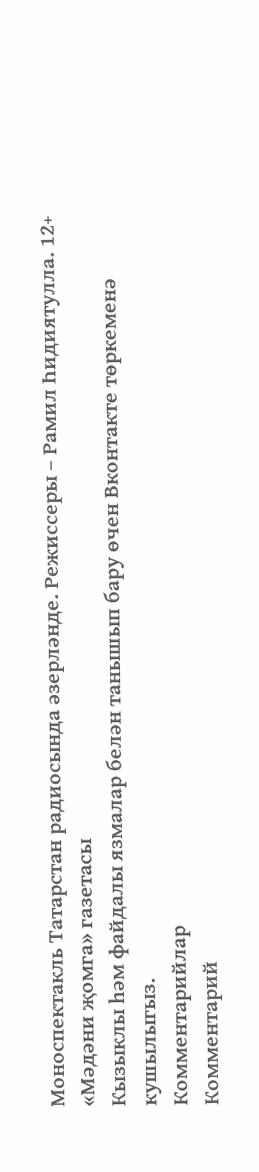Моноспектакль Татарстан радиосында әзерләнде. Режиссеры – Рамил Һидиятулла. 12+
«Мәдәни җомга» газетасы
Кызыклы һәм файдалы язмалар белән танышып бару өчен Вконтакте төркеменә кушылыгыз.
Комментарийлар
Комментарий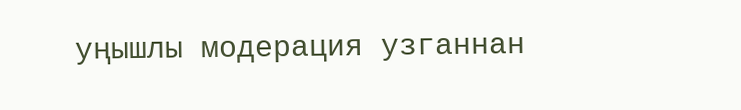уңышлы модерация узганнан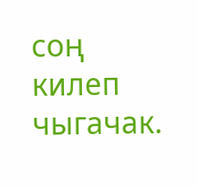соң килеп чыгачак.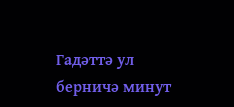Гадәттә ул берничә минут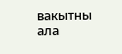вакытны ала